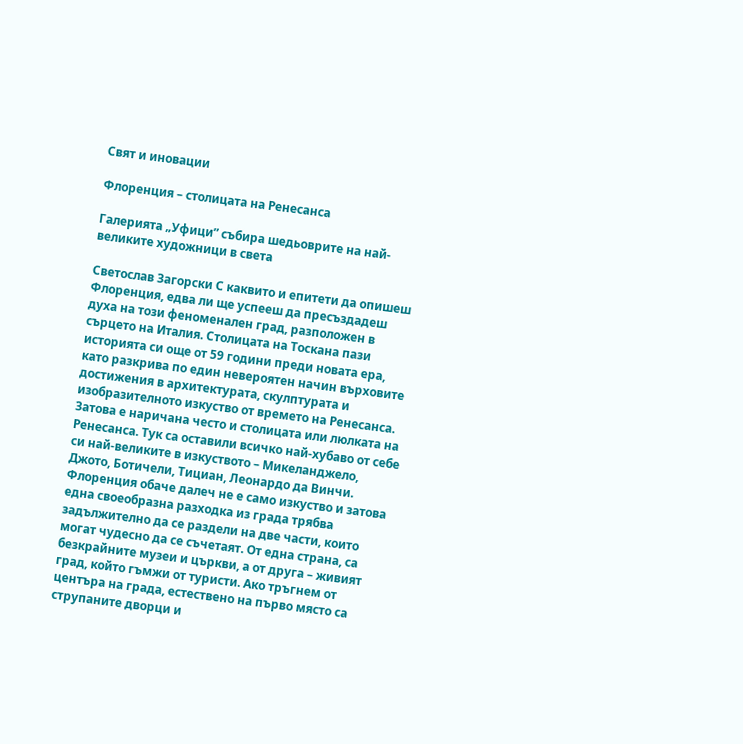Свят и иновации

Флоренция – столицата на Ренесанса

Галерията „Уфици” събира шедьоврите на най-великите художници в света

Светослав Загорски С каквито и епитети да опишеш Флоренция, едва ли ще успееш да пресъздадеш духа на този феноменален град, разположен в сърцето на Италия. Столицата на Тоскана пази историята си още от 59 години преди новата ера, като разкрива по един невероятен начин върховите достижения в архитектурата, скулптурата и изобразителното изкуство от времето на Ренесанса. Затова е наричана често и столицата или люлката на Ренесанса. Тук са оставили всичко най-хубаво от себе си най-великите в изкуството – Микеланджело, Джото, Ботичели, Тициан, Леонардо да Винчи. Флоренция обаче далеч не е само изкуство и затова една своеобразна разходка из града трябва задължително да се раздели на две части, които могат чудесно да се съчетаят. От една страна, са безкрайните музеи и църкви, а от друга – живият град, който гъмжи от туристи. Ако тръгнем от центъра на града, естествено на първо място са струпаните дворци и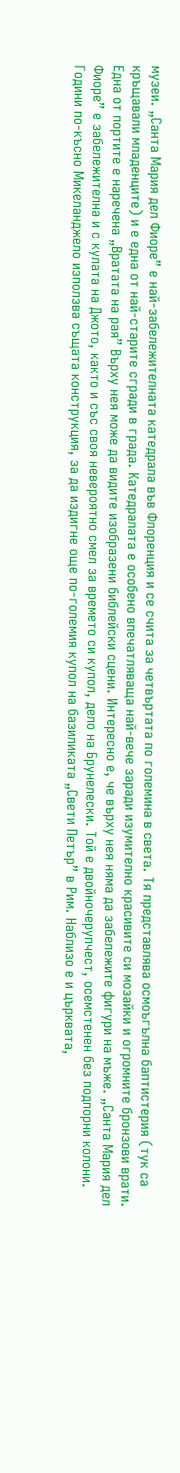музеи. „Санта Мария дел Фиоре” е най-забележителната катедрала във Флоренция и се счита за четвъртата по големина в света. Тя представлява осмоъгълна баптистерия (тук са кръщавали младенците) и е една от най-старите сгради в града. Катедралата е особено впечатляваща най-вече заради изумителнo красивите си мозайки и огромните бронзови врати. Една от портите е наречена „Вратата на рая” Върху нея може да видите изобразени библейски сцени. Интересно е, че върху нея няма да забележите фигури на мъже. „Санта Мария дел Фиоре” е забележителна и с кулата на Джото, както и със своя невероятно смел за времето си купол, дело на Брунелески. Той е двойночерупчест, осемстенен без подпорни колони. Години по-късно Микеланджело използва същата конструкция, за да издигне още по-големия купол на базиликата „Свети Петър” в Рим. Наблизо е и църквата,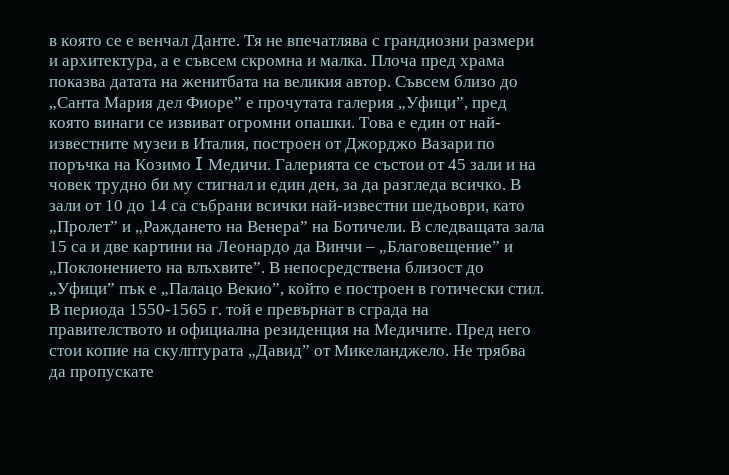в която се е венчал Данте. Тя не впечатлява с грандиозни размери и архитектура, а е съвсем скромна и малка. Плоча пред храма показва датата на женитбата на великия автор. Съвсем близо до „Санта Мария дел Фиоре” е прочутата галерия „Уфици”, пред която винаги се извиват огромни опашки. Това е един от най-известните музеи в Италия, построен от Джорджо Вазари по поръчка на Козимо I Медичи. Галерията се състои от 45 зали и на човек трудно би му стигнал и един ден, за да разгледа всичко. В зали от 10 до 14 са събрани всички най-известни шедьоври, като „Пролет” и „Раждането на Венера” на Ботичели. В следващата зала 15 са и две картини на Леонардо да Винчи – „Благовещение” и „Поклонението на влъхвите”. В непосредствена близост до „Уфици” пък е „Палацо Векио”, който е построен в готически стил. В периода 1550-1565 г. той е превърнат в сграда на правителството и официална резиденция на Медичите. Пред него стои копие на скулптурата „Давид” от Микеланджело. Не трябва да пропускате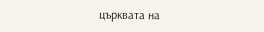църквата на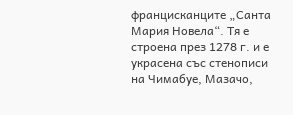францисканците „Санта Мария Новела“. Тя е строена през 1278 г. и е украсена със стенописи на Чимабуе, Мазачо,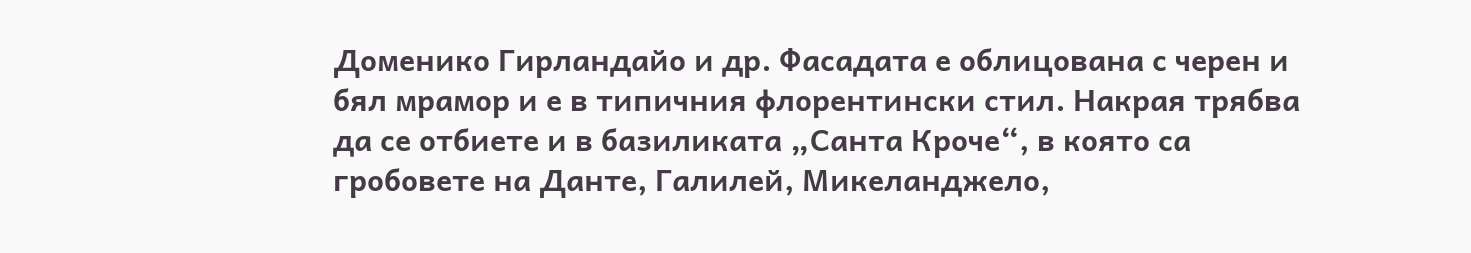Доменико Гирландайо и др. Фасадата е облицована с черен и бял мрамор и е в типичния флорентински стил. Накрая трябва да се отбиете и в базиликата „Санта Кроче“, в която са гробовете на Данте, Галилей, Микеланджело,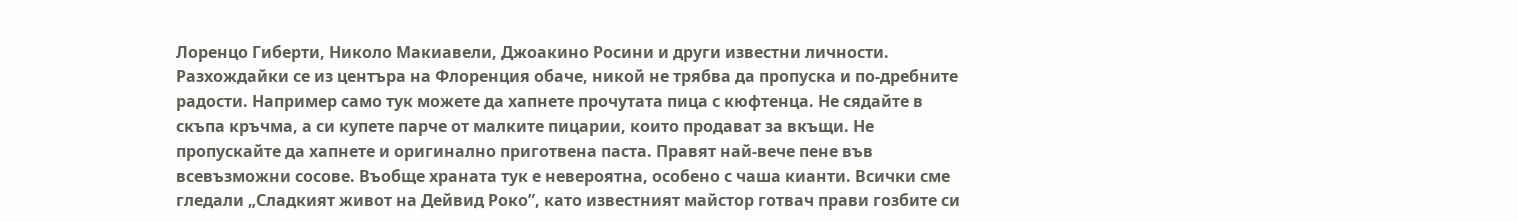Лоренцо Гиберти, Николо Макиавели, Джоакино Росини и други известни личности. Разхождайки се из центъра на Флоренция обаче, никой не трябва да пропуска и по-дребните радости. Например само тук можете да хапнете прочутата пица с кюфтенца. Не сядайте в скъпа кръчма, а си купете парче от малките пицарии, които продават за вкъщи. Не пропускайте да хапнете и оригинално приготвена паста. Правят най-вече пене във всевъзможни сосове. Въобще храната тук е невероятна, особено с чаша кианти. Всички сме гледали „Сладкият живот на Дейвид Роко”, като известният майстор готвач прави гозбите си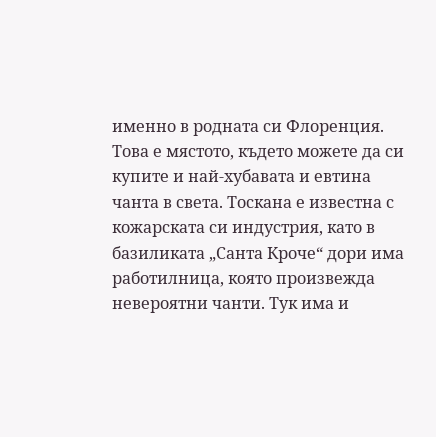именно в родната си Флоренция. Това е мястото, където можете да си купите и най-хубавата и евтина чанта в света. Тоскана е известна с кожарската си индустрия, като в базиликата „Санта Кроче“ дори има работилница, която произвежда невероятни чанти. Тук има и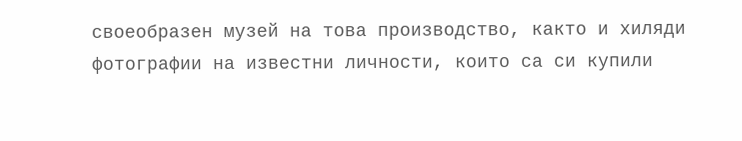своеобразен музей на това производство, както и хиляди фотографии на известни личности, които са си купили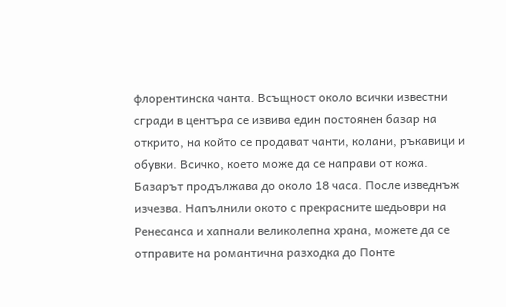флорентинска чанта. Всъщност около всички известни сгради в центъра се извива един постоянен базар на открито, на който се продават чанти, колани, ръкавици и обувки. Всичко, което може да се направи от кожа. Базарът продължава до около 18 часа. После изведнъж изчезва. Напълнили окото с прекрасните шедьоври на Ренесанса и хапнали великолепна храна, можете да се отправите на романтична разходка до Понте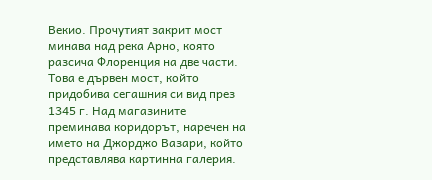Векио. Прочутият закрит мост минава над река Арно, която разсича Флоренция на две части. Това е дървен мост, който придобива сегашния си вид през 1345 г. Над магазините преминава коридорът, наречен на името на Джорджо Вазари, който представлява картинна галерия.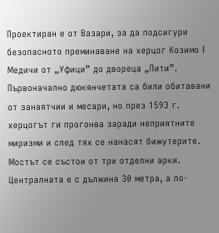Проектиран е от Вазари, за да подсигури безопасното преминаване на херцог Козимо I Медичи от „Уфици” до двореца „Пити”. Първоначално дюкянчетата са били обитавани от занаятчии и месари, но през 1593 г. херцогът ги прогонва заради неприятните миризми и след тях се нанасят бижутерите. Мостът се състои от три отделни арки. Централната е с дължина 30 метра, а по-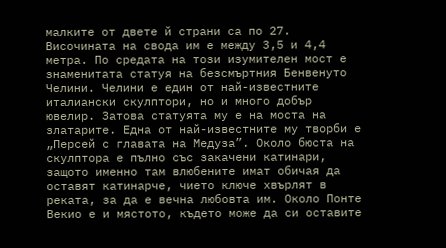малките от двете й страни са по 27. Височината на свода им е между 3,5 и 4,4 метра. По средата на този изумителен мост е знаменитата статуя на безсмъртния Бенвенуто Челини. Челини е един от най-известните италиански скулптори, но и много добър ювелир. Затова статуята му е на моста на златарите. Една от най-известните му творби е „Персей с главата на Медуза”. Около бюста на скулптора е пълно със закачени катинари, защото именно там влюбените имат обичая да оставят катинарче, чието ключе хвърлят в реката, за да е вечна любовта им. Около Понте Векио е и мястото, където може да си оставите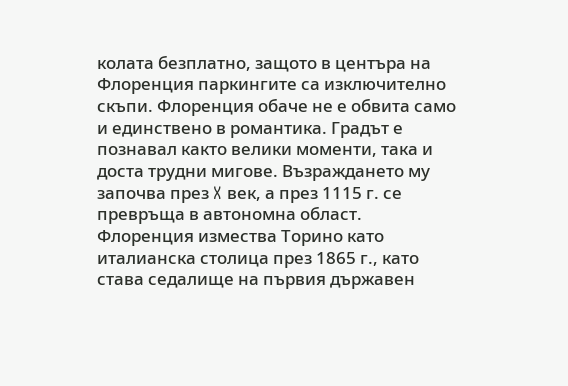колата безплатно, защото в центъра на Флоренция паркингите са изключително скъпи. Флоренция обаче не е обвита само и единствено в романтика. Градът е познавал както велики моменти, така и доста трудни мигове. Възраждането му започва през X век, а през 1115 г. се превръща в автономна област. Флоренция измества Торино като италианска столица през 1865 г., като става седалище на първия държавен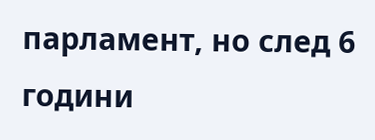парламент, но след 6 години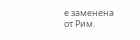е заменена от Рим.